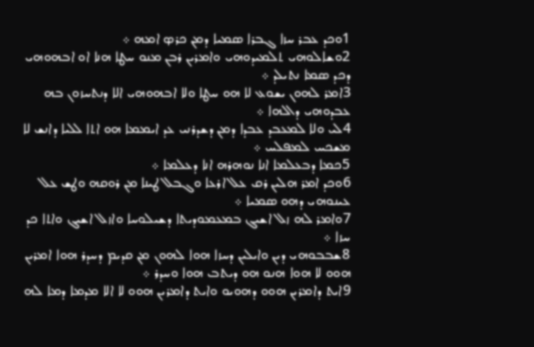1ܘܟܕ ܥܒܪ ܚܙܐ ܓܒܪܐ ܤܡܝܐ ܕܡܢ ܟܪܤ ܐܡܗ ܀
2ܘܫܐܠܘܗܝ ܬܠܡܝܕܘܗܝ ܘܐܡܪܝܢ ܪܒܢ ܡܢܘ ܚܛܐ ܗܢܐ ܐܘ ܐܒܗܘܗܝ ܕܟܕ ܤܡܐ ܢܬܝܠܕ ܀
3ܐܡܪ ܠܗܘܢ ܝܫܘܥ ܠܐ ܗܘ ܚܛܐ ܘܠܐ ܐܒܗܘܗܝ ܐܠܐ ܕܢܬܚܙܘܢ ܒܗ ܥܒܕܘܗܝ ܕܐܠܗܐ ܀
4ܠܝ ܘܠܐ ܠܡܥܒܕ ܥܒܕܐ ܕܡܢ ܕܫܕܪܢܝ ܥܕ ܐܝܡܡܐ ܗܘ ܐܬܐ ܠܠܝܐ ܕܐܢܫ ܠܐ ܡܫܟܚ ܠܡܦܠܚ ܀
5ܟܡܐ ܕܒܥܠܡܐ ܐܢܐ ܢܘܗܪܗ ܐܢܐ ܕܥܠܡܐ ܀
6ܘܟܕ ܐܡܪ ܗܠܝܢ ܪܩ ܥܠ ܐܪܥܐ ܘܓܒܠ ܛܝܢܐ ܡܢ ܪܘܩܗ ܘܛܫ ܥܠ ܥܝܢܘܗܝ ܕܗܘ ܤܡܝܐ ܀
7ܘܐܡܪ ܠܗ ܙܠ ܐܫܝܓ ܒܡܥܡܘܕܝܬܐ ܕܫܝܠܘܚܐ ܘܐܙܠ ܐܫܝܓ ܘܐܬܐ ܟܕ ܚܙܐ ܀
8ܫܒܒܘܗܝ ܕܝܢ ܘܐܝܠܝܢ ܕܚܙܐ ܗܘܐ ܠܗܘܢ ܡܢ ܩܕܝܡ ܕܚܕܪ ܗܘܐ ܐܡܪܝܢ ܗܘܘ ܠܐ ܗܘܐ ܗܢܘ ܗܘ ܕܝܬܒ ܗܘܐ ܘܚܕܪ ܀
9ܐܝܬ ܕܐܡܪܝܢ ܗܘܘ ܕܗܘܝܘ ܘܐܝܬ ܕܐܡܪܝܢ ܗܘܘ ܠܐ ܐܠܐ ܡܕܡܐ ܕܡܐ ܠܗ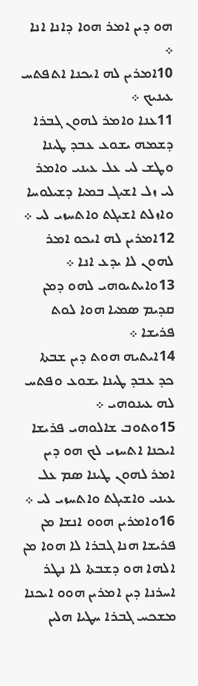ܗܘ ܕܝܢ ܐܡܪ ܗܘܐ ܕܐܢܐ ܐܢܐ ܀
10ܐܡܪܝܢ ܠܗ ܐܝܟܢܐ ܐܬܦܬܚ ܥܝܢܝܟ ܀
11ܥܢܐ ܘܐܡܪ ܠܗܘܢ ܓܒܪܐ ܕܫܡܗ ܝܫܘܥ ܥܒܕ ܛܝܢܐ ܘܛܫ ܠܝ ܥܠ ܥܝܢܝ ܘܐܡܪ ܠܝ ܙܠ ܐܫܝܓ ܒܡܝܐ ܕܫܝܠܘܚܐ ܘܐܙܠܬ ܐܫܝܓܬ ܘܐܬܚܙܝ ܠܝ ܀
12ܐܡܪܝܢ ܠܗ ܐܝܟܘ ܐܡܪ ܠܗܘܢ ܠܐ ܝܕܥ ܐܢܐ ܀
13ܘܐܝܬܝܘܗܝ ܠܗܘ ܕܡܢ ܩܕܝܡ ܤܡܝܐ ܗܘܐ ܠܘܬ ܦܪܝܫܐ ܀
14ܐܝܬܝܗ ܗܘܬ ܕܝܢ ܫܒܬܐ ܟܕ ܥܒܕ ܛܝܢܐ ܝܫܘܥ ܘܦܬܚ ܠܗ ܥܝܢܘܗܝ ܀
15ܘܬܘܒ ܫܐܠܘܗܝ ܦܪܝܫܐ ܐܝܟܢܐ ܐܬܚܙܝ ܠܟ ܗܘ ܕܝܢ ܐܡܪ ܠܗܘܢ ܛܝܢܐ ܤܡ ܥܠ ܥܝܢܝ ܘܐܫܝܓܬ ܘܐܬܚܙܝ ܠܝ ܀
16ܘܐܡܪܝܢ ܗܘܘ ܐܢܫܐ ܡܢ ܦܪܝܫܐ ܗܢܐ ܓܒܪܐ ܠܐ ܗܘܐ ܡܢ ܐܠܗܐ ܗܘ ܕܫܒܬܐ ܠܐ ܢܛܪ ܐܚܪܢܐ ܕܝܢ ܐܡܪܝܢ ܗܘܘ ܐܝܟܢܐ ܡܫܟܚ ܓܒܪܐ ܚܛܝܐ ܗܠܝܢ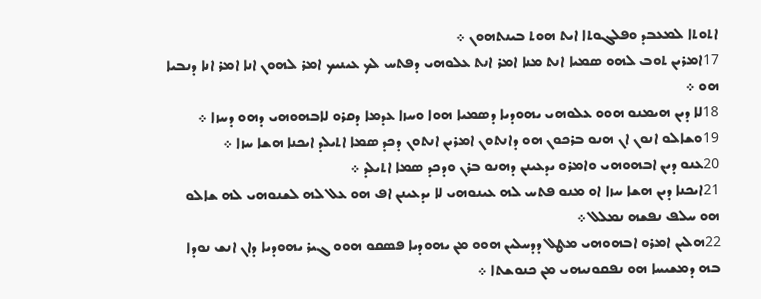ܐܬܘܬܐ ܠܡܥܒܕ ܘܦܠܓܘܬܐ ܐܝܬ ܗܘܬ ܒܝܢܬܗܘܢ ܀
17ܐܡܪܝܢ ܬܘܒ ܠܗܘ ܤܡܝܐ ܐܢܬ ܡܢܐ ܐܡܪ ܐܢܬ ܥܠܘܗܝ ܕܦܬܚ ܠܟ ܥܝܢܝܟ ܐܡܪ ܠܗܘܢ ܐܢܐ ܐܡܪ ܐܢܐ ܕܢܒܝܐ ܗܘ ܀
18ܠܐ ܕܝܢ ܗܝܡܢܘ ܗܘܘ ܥܠܘܗܝ ܝܗܘܕܝܐ ܕܤܡܝܐ ܗܘܐ ܘܚܙܐ ܥܕܡܐ ܕܩܪܘ ܠܐܒܗܘܗܝ ܕܗܘ ܕܚܙܐ ܀
19ܘܫܐܠܘ ܐܢܘܢ ܐܢ ܗܢܘ ܒܪܟܘܢ ܗܘ ܕܐܢܬܘܢ ܐܡܪܝܢ ܐܢܬܘܢ ܕܟܕ ܤܡܐ ܐܬܝܠܕ ܐܝܟܢܐ ܗܫܐ ܚܙܐ ܀
20ܥܢܘ ܕܝܢ ܐܒܗܘܗܝ ܘܐܡܪܘ ܝܕܥܝܢܢ ܕܗܢܘ ܒܪܢ ܘܕܟܕ ܤܡܐ ܐܬܝܠܕ ܀
21ܐܝܟܢܐ ܕܝܢ ܗܫܐ ܚܙܐ ܐܘ ܡܢܘ ܦܬܚ ܠܗ ܥܝܢܘܗܝ ܠܐ ܝܕܥܝܢܢ ܐܦ ܗܘ ܥܠ ܠܗ ܠܫܢܘܗܝ ܠܗ ܫܐܠܘ ܗܘ ܚܠܦ ܢܦܫܗ ܢܡܠܠ ܀
22ܗܠܝܢ ܐܡܪܘ ܐܒܗܘܗܝ ܡܛܠ ܕܕܚܠܝܢ ܗܘܘ ܡܢ ܝܗܘܕܝܐ ܦܤܩܘ ܗܘܘ ܓܝܪ ܝܗܘܕܝܐ ܕܐܢ ܐܢܫ ܢܘܕܐ ܒܗ ܕܡܫܝܚܐ ܗܘ ܢܦܩܘܢܝܗܝ ܡܢ ܟܢܘܫܬܐ ܀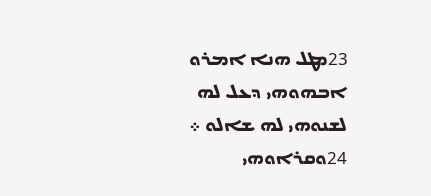23ܡܛܠ ܗܢܐ ܐܡܪܘ ܐܒܗܘܗܝ ܕܥܠ ܠܗ ܠܫܢܘܗܝ ܠܗ ܫܐܠܘ ܀
24ܘܩܪܐܘܗܝ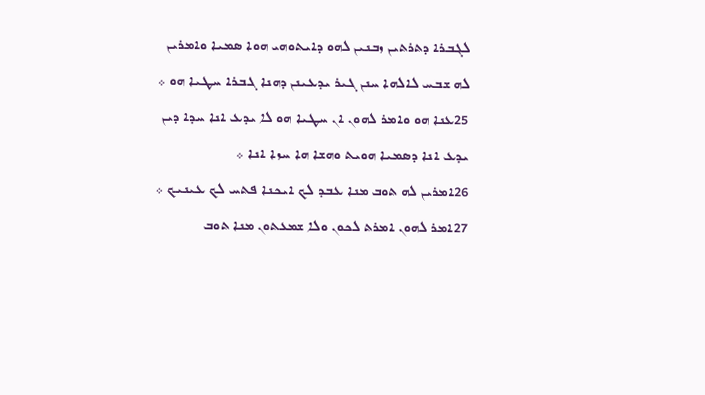ܠܓܒܪܐ ܕܬܪܬܝܢ ܙܒܢܝܢ ܠܗܘ ܕܐܝܬܘܗܝ ܗܘܐ ܤܡܝܐ ܘܐܡܪܝܢ ܠܗ ܫܒܚ ܠܐܠܗܐ ܚܢܢ ܓܝܪ ܝܕܥܝܢܢ ܕܗܢܐ ܓܒܪܐ ܚܛܝܐ ܗܘ ܀
25ܥܢܐ ܗܘ ܘܐܡܪ ܠܗܘܢ ܐܢ ܚܛܝܐ ܗܘ ܠܐ ܝܕܥ ܐܢܐ ܚܕܐ ܕܝܢ ܝܕܥ ܐܢܐ ܕܤܡܝܐ ܗܘܝܬ ܘܗܫܐ ܗܐ ܚܙܐ ܐܢܐ ܀
26ܐܡܪܝܢ ܠܗ ܬܘܒ ܡܢܐ ܥܒܕ ܠܟ ܐܝܟܢܐ ܦܬܚ ܠܟ ܥܝܢܝܟ ܀
27ܐܡܪ ܠܗܘܢ ܐܡܪܬ ܠܟܘܢ ܘܠܐ ܫܡܥܬܘܢ ܡܢܐ ܬܘܒ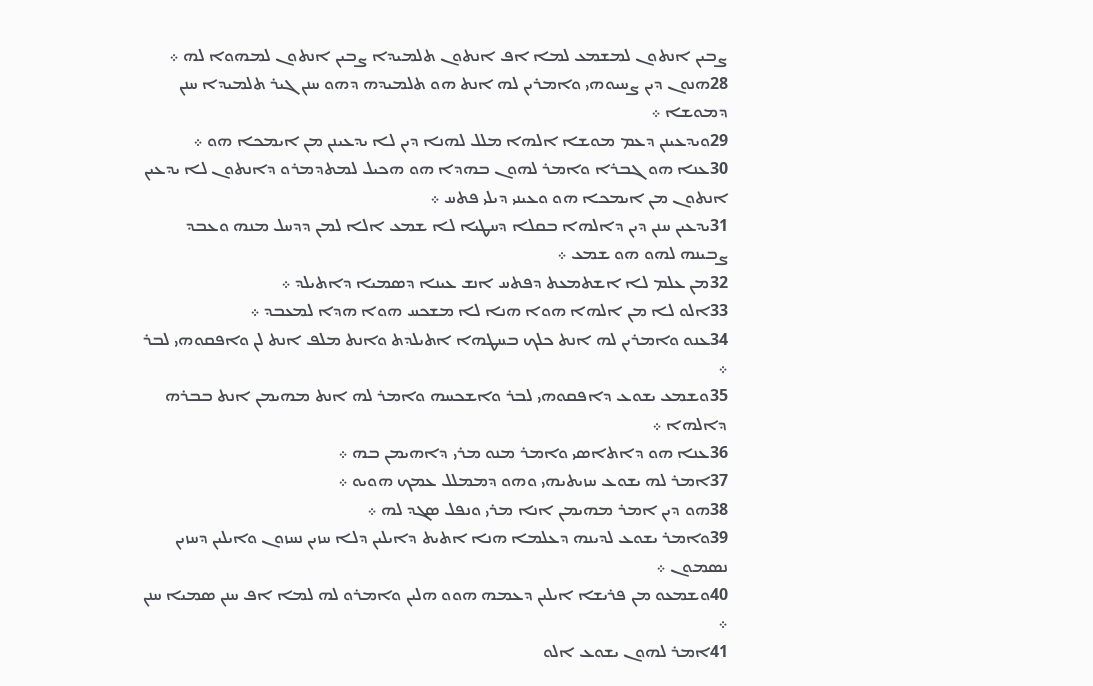ܨܒܝܢ ܐܢܬܘܢ ܠܡܫܡܥ ܠܡܐ ܐܦ ܐܢܬܘܢ ܬܠܡܝܕܐ ܨܒܝܢ ܐܢܬܘܢ ܠܡܗܘܐ ܠܗ ܀
28ܗܢܘܢ ܕܝܢ ܨܚܝܘܗܝ ܘܐܡܪܝܢ ܠܗ ܐܢܬ ܗܘ ܬܠܡܝܕܗ ܕܗܘ ܚܢܢ ܓܝܪ ܬܠܡܝܕܐ ܚܢܢ ܕܡܘܫܐ ܀
29ܘܝܕܥܝܢܢ ܕܥܡ ܡܘܫܐ ܐܠܗܐ ܡܠܠ ܠܗܢܐ ܕܝܢ ܠܐ ܝܕܥܝܢܢ ܡܢ ܐܝܡܟܐ ܗܘ ܀
30ܥܢܐ ܗܘ ܓܒܪܐ ܘܐܡܪ ܠܗܘܢ ܒܗܕܐ ܗܘ ܗܟܝܠ ܠܡܬܕܡܪܘ ܕܐܢܬܘܢ ܠܐ ܝܕܥܝܢ ܐܢܬܘܢ ܡܢ ܐܝܡܟܐ ܗܘ ܘܥܝܢܝ ܕܝܠܝ ܦܬܚ ܀
31ܝܕܥܝܢ ܚܢܢ ܕܝܢ ܕܐܠܗܐ ܒܩܠܐ ܕܚܛܝܐ ܠܐ ܫܡܥ ܐܠܐ ܠܡܢ ܕܕܚܠ ܡܢܗ ܘܥܒܕ ܨܒܝܢܗ ܠܗܘ ܗܘ ܫܡܥ ܀
32ܡܢ ܥܠܡ ܠܐ ܐܫܬܡܥܬ ܕܦܬܚ ܐܢܫ ܥܝܢܐ ܕܤܡܝܐ ܕܐܬܝܠܕ ܀
33ܐܠܘ ܠܐ ܡܢ ܐܠܗܐ ܗܘܐ ܗܢܐ ܠܐ ܡܫܟܚ ܗܘܐ ܗܕܐ ܠܡܥܒܕ ܀
34ܥܢܘ ܘܐܡܪܝܢ ܠܗ ܐܢܬ ܟܠܟ ܒܚܛܗܐ ܐܬܝܠܕܬ ܘܐܢܬ ܡܠܦ ܐܢܬ ܠܢ ܘܐܦܩܘܗܝ ܠܒܪ ܀
35ܘܫܡܥ ܝܫܘܥ ܕܐܦܩܘܗܝ ܠܒܪ ܘܐܫܟܚܗ ܘܐܡܪ ܠܗ ܐܢܬ ܡܗܝܡܢ ܐܢܬ ܒܒܪܗ ܕܐܠܗܐ ܀
36ܥܢܐ ܗܘ ܕܐܬܐܤܝ ܘܐܡܪ ܡܢܘ ܡܪܝ ܕܐܗܝܡܢ ܒܗ ܀
37ܐܡܪ ܠܗ ܝܫܘܥ ܚܙܝܬܝܗܝ ܘܗܘ ܕܡܡܠܠ ܥܡܟ ܗܘܝܘ ܀
38ܗܘ ܕܝܢ ܐܡܪ ܡܗܝܡܢ ܐܢܐ ܡܪܝ ܘܢܦܠ ܤܓܕ ܠܗ ܀
39ܘܐܡܪ ܝܫܘܥ ܠܕܝܢܗ ܕܥܠܡܐ ܗܢܐ ܐܬܝܬ ܕܐܝܠܝܢ ܕܠܐ ܚܙܝܢ ܢܚܙܘܢ ܘܐܝܠܝܢ ܕܚܙܝܢ ܢܤܡܘܢ ܀
40ܘܫܡܥܘ ܡܢ ܦܪܝܫܐ ܐܝܠܝܢ ܕܥܡܗ ܗܘܘ ܗܠܝܢ ܘܐܡܪܘ ܠܗ ܠܡܐ ܐܦ ܚܢܢ ܤܡܝܐ ܚܢܢ ܀
41ܐܡܪ ܠܗܘܢ ܝܫܘܥ ܐܠܘ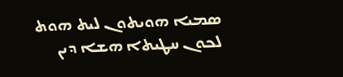ܤܡܝܐ ܗܘܝܬܘܢ ܠܝܬ ܗܘܬ ܠܟܘܢ ܚܛܝܬܐ ܗܫܐ ܕܝܢ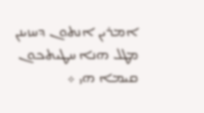ܐܡܪܝܢ ܐܢܬܘܢ ܕܚܙܝܢܢ ܡܛܠ ܗܢܐ ܚܛܝܬܟܘܢ ܩܝܡܐ ܗܝ ܀